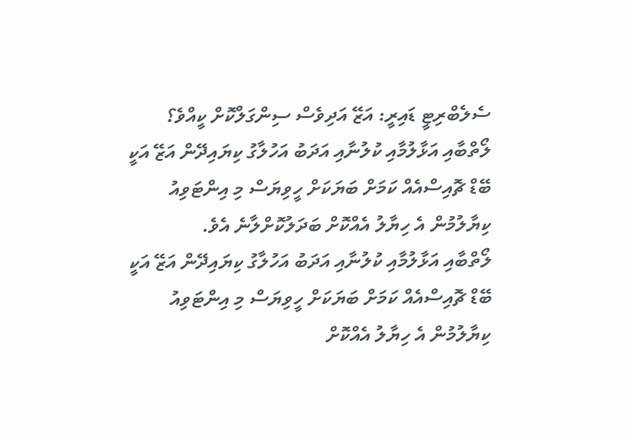ސެލެބްރިޓީ ޑައިރީ: އަޒޭ އަދިވެސް ސިންގަލްކޮށް ކީއްވެ؟
ލޯތްބާއި އަޅާލުމާއި ކުލުނާއި އަދަބު އަހުލާގު ކިޔައިދޭން އަޒޭ އަކީ ބޭޑް ޗޮއިސްއެއް ކަމަށް ބަޔަކަށް ހީވިޔަސް މި އިންޓަވިއު ކިޔާލުމުން އެ ހިޔާލު އެއްކޮށް ބަދަލުކޮށްލާނެ އެވެ.
ލޯތްބާއި އަޅާލުމާއި ކުލުނާއި އަދަބު އަހުލާގު ކިޔައިދޭން އަޒޭ އަކީ ބޭޑް ޗޮއިސްއެއް ކަމަށް ބަޔަކަށް ހީވިޔަސް މި އިންޓަވިއު ކިޔާލުމުން އެ ހިޔާލު އެއްކޮށް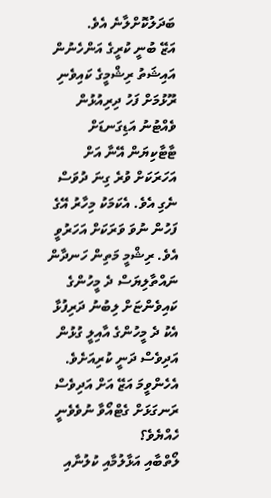ބަދަލުކޮށްލާނެ އެވެ.
އަޒޭ ބުނީ ކުރީގެ އަންހެނުން އައިޝަތު ރިޝްމީގެ ކައިވެނި ރޫޅުމަށް ފަހު ދިރިއުޅުން ވެއްޓުނު އަޑިގަނޑަށް ޓާޓާކިޔަން އޭނާ އަށް އަހަރަކަށް ވުރެ ގިނަ ދުވަސް ނެގި އެވެ. އެކަމަކު މިހާރު އޭގެ ފަހުން ނުވަ ވަރަކަށް އަހަރުވީ އެވެ. ރިޝްމީ މަތިން ހަނދާން ނައްތާލިޔަސް ދެ މީހުންގެ ކައިވެންޏަށް ލިބުނު ދަރިފުޅާ އެކު ދެ މީހުންގެ އާއިލީ ގުޅުން އަދިވެސް ދަނީ ކުރިއަށެވެ. އެހެންވީމަ އަޒޭ އަށް އަދިވެސް ރަނގަޅަށް ގެޓްއޯވާ ނުވެވެނީ ހެއްޔެވެ؟
ލޯތްބާއި އަޅާލުމާއި ކުލުނާއި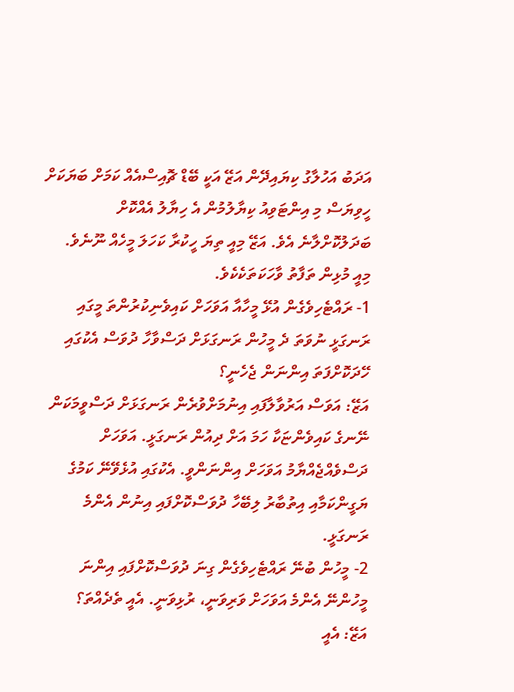އަދަބު އަހުލާގު ކިޔައިދޭން އަޒޭ އަކީ ބޭޑް ޗޮއިސްއެއް ކަމަށް ބަޔަކަށް ހީވިޔަސް މި އިންޓަވިއު ކިޔާލުމުން އެ ހިޔާލު އެއްކޮށް ބަދަލުކޮށްލާނެ އެވެ. އަޒޭ މިއީ ތިޔަ ހީކުރާ ކަހަލަ މީހެއް ނޫނެވެ. މިއީ މުޅިން ތަފާތު ވާހަކަތަކެކެވެ.
1- ރައްޓެހިވެގެން އުޅޭ މީހާއާ އަވަހަށް ކައިވެނިކުރުންތަ މީގައި ރަނގަޅީ ނުވަތަ ދެ މީހުން ރަނގަޅަށް ދަސްވާހާ ދުވަސް އެކުގައި ހޭދަކޮށްފަތަ އިންނަން ޖެހެނީ؟
އަޒޭ: އަވަސް އަރުވާލާފައި އިނުމަށްވުރެން ރަނގަޅަށް ދަސްވީމަކަން ނޭނގެ ކައިވެންޏަކާ ހަމަ އަށް ދިއުން ރަނގަޅީ. އަވަހަށް ދަސްވެއްޖެއްޔާމު އަވަހަށް އިންނަންވީ. އެކުގައި އުޅެވޭނޭ ކަމުގެ ޔަގީންކަމާއި އިތުބާރު ލިބޭހާ ދުވަސްކޮށްފައި އިނުން އެންމެ ރަނގަޅީ.
2- މީހުން ބުނޭ ރައްޓެހިވެގެން ގިނަ ދުވަސްކޮށްފައި އިންނަ މީހުންނޭ އެންމެ އަވަހަށް ވަރިވަނީ، ރުޅިވަނީ. އެއީ ތެދެއްތަ؟
އަޒޭ: އެއީ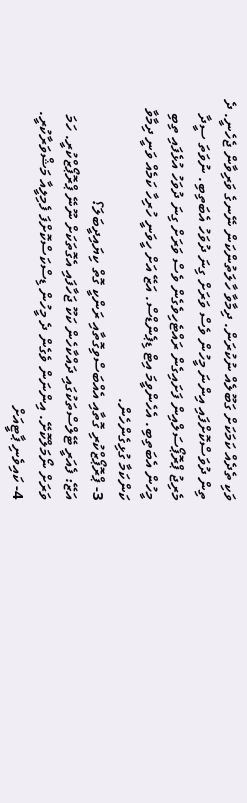ވަކި ތެދެއް ކަމަކަށް ގަބޫލެއް ނުކުރަން. ދިމާވާ ހާލަތުންކަން ނޭނގެ ވަރިވާން ޖެހެނީ. ދެ ތިން ދުވަސްކޮށްފައި އިންނަ މީހުން ވެސް ވަރަށް ގިނަ ދުވަހު އެބަތިބި. ނުވަތަ ސީދާ މެރިޖު ޕްރޮޕޯސަލްއިން ފަށައިގެން ރައްޓެހިވެގެން ވެސް ވަރަށް ގިނަ ދުވަހު އުޅެފައި ތިބި މީހުން އެބަތިބި. އެހެންވީމަ އިޓް ޑިޕެންޑްސް. އަޒޭ އަށް ހީވަނީ ހުރިހާ ކަމެއް ވަނީ ދިމާވާ ކަންކަމާ ގުޅިގެންހެން.
3- ޕްރޮޕޯޒްކުރި ގޮތާއި އެއްބަސްވިގޮތާއި ރަންކީ ގޮތް ކިޔައިދީބަލަ؟
އަޒޭ: ފެއަރީ ޓޭލްސްތަކުގައި ދައްކާހެން ކަކޫ ޖަހާފައި އެގޮތަކަށް ނޫނޭ ޕްރޮޕޯޒްކުރީ. ހަމަ ވަރަށް ނޯމަލްކޮށޭ. އިންނަން ވެގެން ދެ މީހުން ޑިސްކަސްކޮށްފަ ފެމިލީއާ މަޝްވަރާކުރީ.
4- ކައިވެނި ޕާޓީއަށް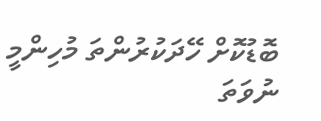ބޮޑުކޮށް ހޭދަކުރުންތަ މުހިންމީ ނުވަތަ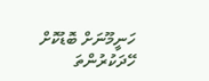ހަނީމޫނަށް ބޮޑުކޮށް ހޭދަކުރުންތަ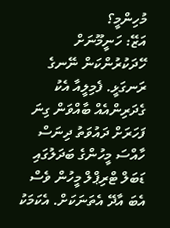މުހިންމީ؟
އަޒޭ: ހަނީމޫނަށް ހޭދަކުރުންކަން ނޭނގެ ރަނގަޅީ. ފެމިލީއާ އެކު ގެދަރިންއެއް ބާއްވަން ގިނަ ފަހަރަށް ދައުވަތު ދިނަސް ހާއްސަ މީހުންގެ ބަދަލުގައި ޑަބަލް ޓްރިޕްލް މީހުން ވެސް އެބަ އާދޭ އެތަނަކަށް. އެކަމަކު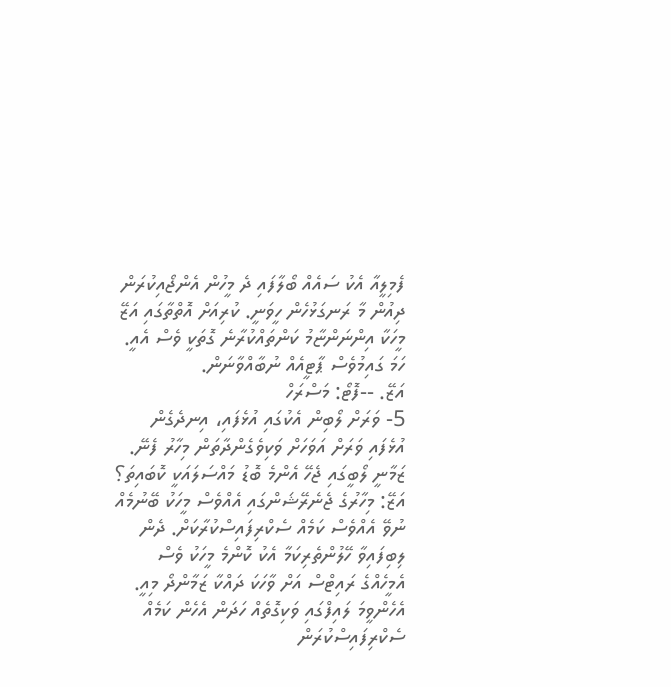ފެމިލީއާ އެކު ސައެއް ބޯލާފައި ދެ މީހުން އެންޖޯއިކުރަން ދިއުން މާ ރަނގަޅުހެން ހީވަނީ. ކުރިއަށް އޮތްތާގައި އަޒޭ މީހަކާ އިންނަންޏާމު ކަންތައްކުރާނެ ގޮތަކީ ވެސް އެއީ. ހަމަ ގައިމުވެސް ޕާޓީއެއް ނުބާއްވާނަން.
އަޒޭ. --ފޮޓޯ: މަސްރަހް
5- ވަރަށް ލޯބިން އެކުގައި އުޅެފައި، އިނދެގެން އުޅެފައި ވަރަށް އަވަހަށް ވަކިވެގެންދާތަން މިހާރު ފެނޭ. ޒަމާނީ ލޯބީގައި ޖެހޭ އެންމެ ބޮޑު މައްސަލައަކީ ކޮބައިތަ؟
އަޒޭ: މިހާރުގެ ޖެނެރޭޝަންގައި އެއްވެސް މީހަކު ބޭނުމެއް ނުވޭ އެއްވެސް ކަމެއް ސެކްރިފައިސްކުރާކަށް. ދެން ލިބިފައިވާ ހޭލުންތެރިކަމާ އެކު ކޮންމެ މީހަކު ވެސް އެމީހެއްގެ ރައިޓްސް އަށް ވާހަކަ ދައްކާ ޒަމާންދޯ މިއީ. އެހެންވީމަ ލައިފްގައި ވަކިގޮތެއް ހަދަން އެހެން ކަމެއް ސެކްރިފައިސްކުރަން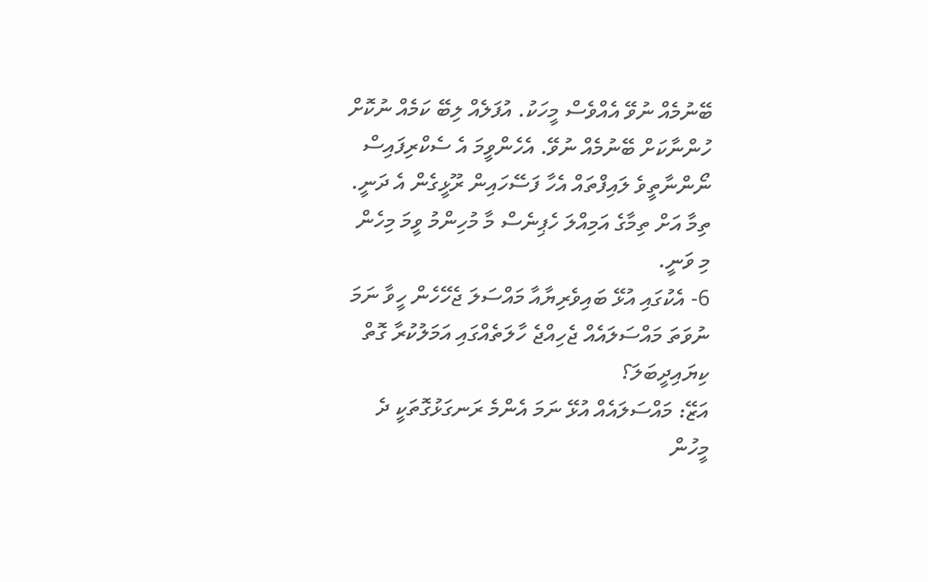ބޭނުމެއް ނުވޭ އެއްވެސް މީހަކު. އުފަލެއް ލިބޭ ކަމެއް ނުކޮށް ހުންނާކަށް ބޭނުމެއް ނުވޭ. އެހެންވީމަ އެ ސެކްރިފައިސް ނޯންނާތީވެ ލައިފްތައް އެހާ ފަސޭހައިން ރޫޅީގެން އެ ދަނީ. ތިމާ އަށް ތިމާގެ އަމިއްލަ ހެޕިނެސް މާ މުހިންމު ވީމަ މިހެން މި ވަނީ.
6- އެކުގައި އުޅޭ ބައިވެރިޔާއާ މައްސަލަ ޖެހޭހެން ހީވާ ނަމަ ނުވަތަ މައްސަލައެއް ޖެހިއްޖެ ހާލަތެއްގައި އަމަލުކުރާ ގޮތް ކިޔައިދީބަލަ؟
އަޒޭ: މައްސަލައެއް އުޅޭ ނަމަ އެންމެ ރަނގަޅުގޮތަކީ ދެ މީހުން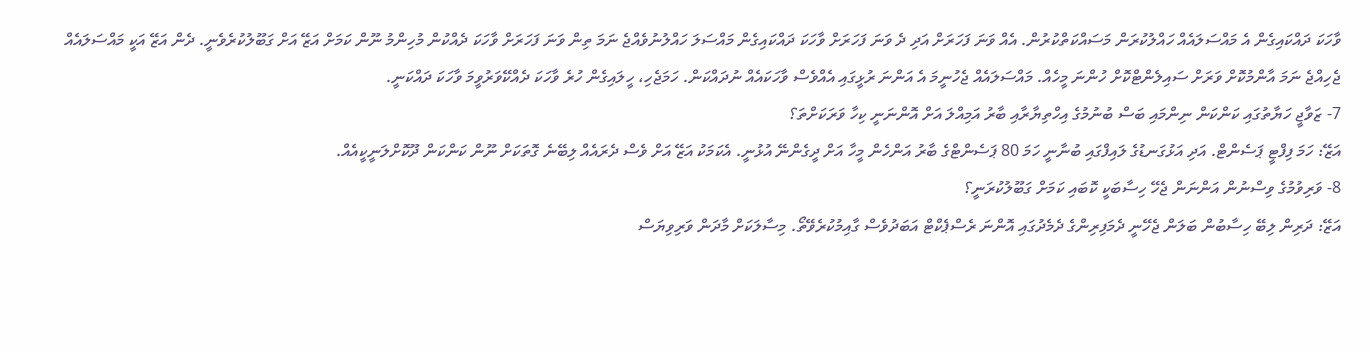ވާހަކަ ދައްކައިގެން އެ މައްސަލައެއް ހައްލުކުރަން މަސައްކަތްކުރުން. އެއް ވަނަ ފަހަރަށް އަދި ދެ ވަނަ ފަހަރަށް ވާހަކަ ދައްކައިގެން މައްސަލަ ހައްލުނުވެއްޖެ ނަމަ ތިން ވަނަ ފަހަރަށް ވާހަކަ ދެއްކުން މުހިންމު ނޫން ކަމަށް އަޒޭ އަށް ގަބޫލުކުރެވެނީ. ދެން އަޒޭ އަކީ މައްސަލައެއް ޖެހިއްޖެ ނަމަ އާންމުކޮށް ވަރަށް ސައިލެންޓްކޮށް ހުންނަ މީހެއް. މައްސަލައެއް ޖެހުނީމަ އެ އަންނަ ރުޅީގައި އެއްވެސް ވާހަކައެއް ނުދައްކަން. ހަމަޖެހި، ހީލައިގެން ހުރެ ވާހަކަ ދެއްކޭވަރުވީމަ ވާހަކަ ދައްކަނީ.
7- ޒަވާޖީ ހަޔާތުގައި ކަންކަން ނިންމައި ބަސް ބުނުމުގެ އިހްތިޔާރާއި ބާރު އަމިއްލަ އަށް އޮންނަނީ ކިހާ ވަރަކަށްތަ؟
އަޒޭ: ހަމަ ފިފްޓީ ޕަސެންޓް. އަދި އަޅުގަނޑުގެ ލައިފްގައި ބުނާނީ ހަމަ 80 ޕަސެންޓްގެ ބާރު އަންހެން މީހާ އަށް ދީގެންނޭ އުޅުނީ. އެކަމަކު އަޒޭ އަށް ވެސް ދެރައެއް ލިބޭނެ ގޮތަކަށް ނޫން ކަންކަން ދޫކޮށްލަނީކީއެއް.
8- ވަރިވުމުގެ ވިސްނުން އަންނަން ޖެހޭ ހިސާބަކީ ކޮބައި ކަމަށް ގަބޫލުކުރަނީ؟
އަޒޭ: ދަރިން ލިބޭ ހިސާބުން ބަލަން ޖެހޭނީ ދެމަފިރިންގެ ދެމެދުގައި އޮންނަ ރެސްޕެކްޓް އަބަދުވެސް ގާއިމުކުރެވޭތޯ. މިސާލަކަށް މާދަން ވަރިވިޔަސް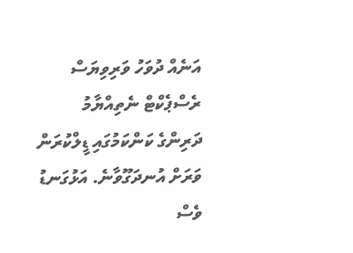އަނެއް ދުވަހު ވަރިވިޔަސް ރެސްޕެކްޓް ނެތިއްޔާމު ދަރިންގެ ކަންކަމުގައި ޑީލްކުރަން ވަރަށް އުނދަގޫވާނެ. އަޅުގަނޑު ވެސް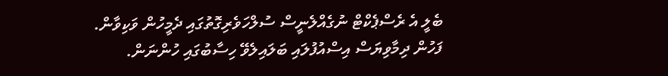ބެލީ އެ ރެސްޕެކްޓް ނުގެއްލެނީސް ސުލްހަވެރިގޮތުގައި ދެމީހުން ވަކިވާން. ފަހުން ދިމާވިޔަސް އިސްއުފުލައި ބަލައިލެވޭ ހިސާބުގައި ހުންނަން.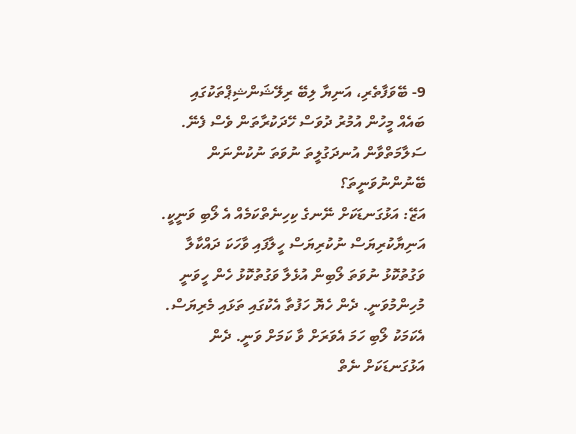9- ބޭވަފާތެރި، އަނިޔާ ލިބޭ ރިލޭޝަންޝިޕްތަކުގައި ބައެއް މީހުން އުމުރު ދުވަސް ހޭދަކުރާތަން ވެސް ފެނޭ. ސަލާމަތްވާން އުނދަގުލީތަ ނުވަތަ ނުކުންނަން ބޭނުންނުވަނީތަ؟
އަޒޭ: އަޅުގަނޑަކަށް ނޭނގެ ކިހިނެތްކަމެއް އެ ލޯބި ވަނީކީ. އަނިޔާކުރިޔަސް ނުކުރިޔަސް ހީލާފައި ވާހަކަ ދައްކާލާ ވަގުތުކޮޅު ނުވަތަ ލޯބިން އުޅެލާ ވަގުތުކޮޅު ހެން ހީވަނީ މުހިންމުވަނީ. ދެން ހެޔޮ ހަފުތާ އެކުގައި ތަޅައި މެރިޔަސް. އެކަމަކު ލޯބި ހަމަ އެވަރަށް ވާ ކަމަށް ވަނީ. ދެން އަޅުގަނޑަކަށް ނެތް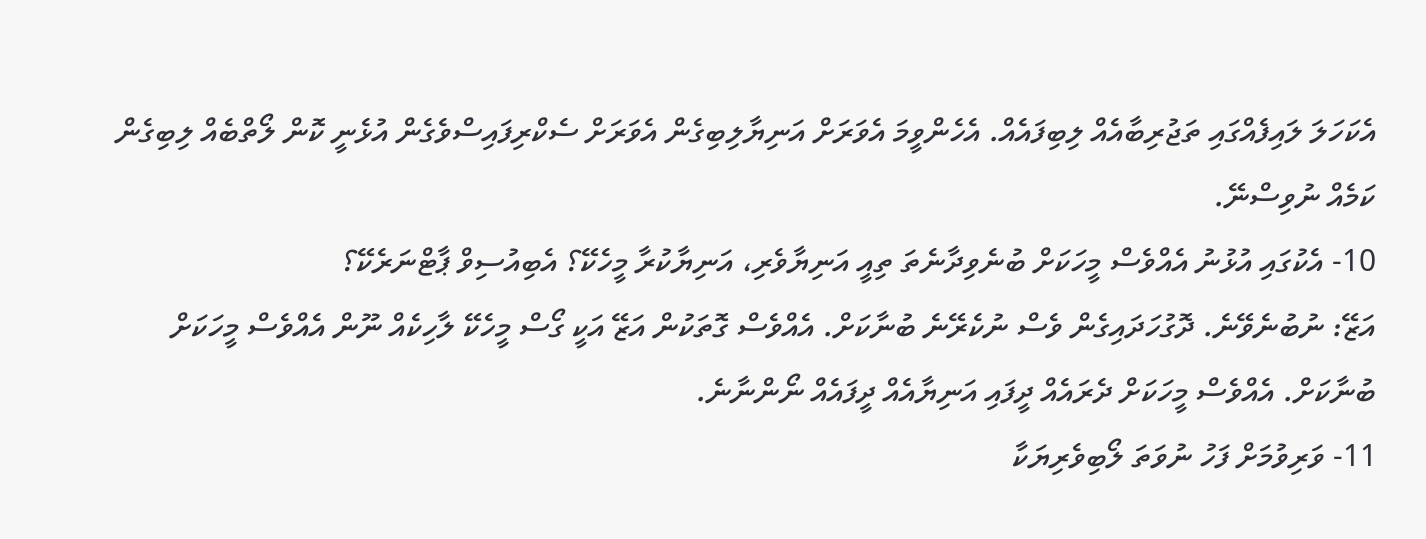އެކަހަލަ ލައިފެއްގައި ތަޖުރިބާއެއް ލިބިފައެއް. އެހެންވީމަ އެވަރަށް އަނިޔާލިބިގެން އެވަރަށް ސެކްރިފައިސްވެގެން އުޅެނީ ކޮން ލޯތްބެއް ލިބިގެން ކަމެއް ނުވިސްނޭ.
10- އެކުގައި އުޅުނު އެއްވެސް މީހަކަށް ބުނެވިދާނެތަ ތިއީ އަނިޔާވެރި، އަނިޔާކުރާ މީހެކޭ؟ އެބިއުސިވް ޕާޓްނަރެކޭ؟
އަޒޭ: ނުބުނެވޭނެ. ދޮގުހަދައިގެން ވެސް ނުކެރޭނެ ބުނާކަށް. އެއްވެސް ގޮތަކުން އަޒޭ އަކީ ގޯސް މީހެކޭ ލާހިކެއް ނޫން އެއްވެސް މީހަކަށް ބުނާކަށް. އެއްވެސް މީހަކަށް ދެރައެއް ދީފައި އަނިޔާއެއް ދީފައެއް ނޯންނާނެ.
11- ވަރިވުމަށް ފަހު ނުވަތަ ލޯބިވެރިޔަކާ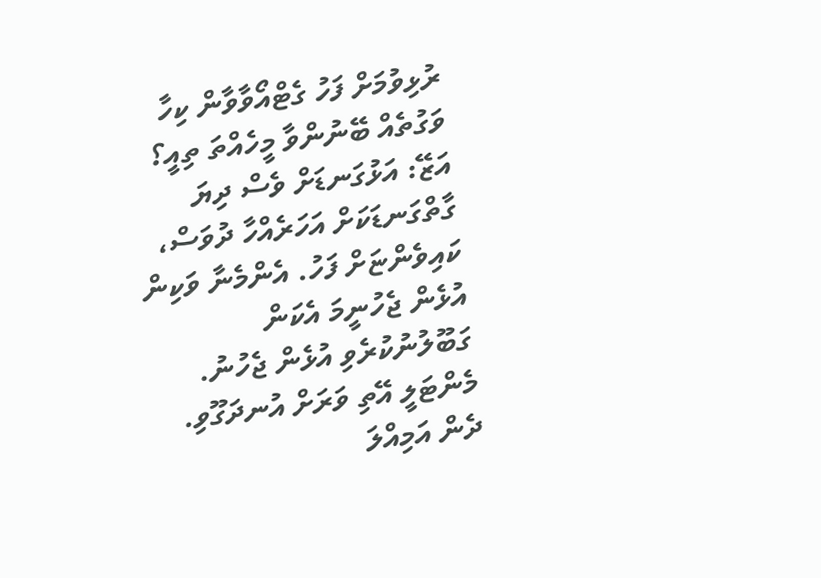ރުޅިވުމަށް ފަހު ގެޓްއޯވާވާން ކިހާ ވަގުތެއް ބޭނުންވާ މީހެއްތަ ތިއީ؟
އަޒޭ: އަޅުގަނޑަށް ވެސް ދިޔަ ގާތްގަނޑަކަށް އަހަރެއްހާ ދުވަސް، ކައިވެންޏަށް ފަހު. އެންމެނާ ވަކިން އުޅެން ޖެހުނީމަ އެކަން ގަބޫލުނުކުރެވި އުޅެން ޖެހުނު. މެންޓަލީ އޭތި ވަރަށް އުނދަގޫވި. ދެން އަމިއްލަ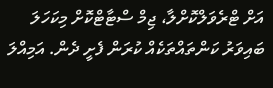އަށް ޓްރެވަލްކޮށްލާ، ޖިމް ސްޓާޓްކޮށް މިކަހަލަ ބައިވަރު ކަންތައްތަކެއް ކުރަން ފެށީ ދެން. އަމިއްލަ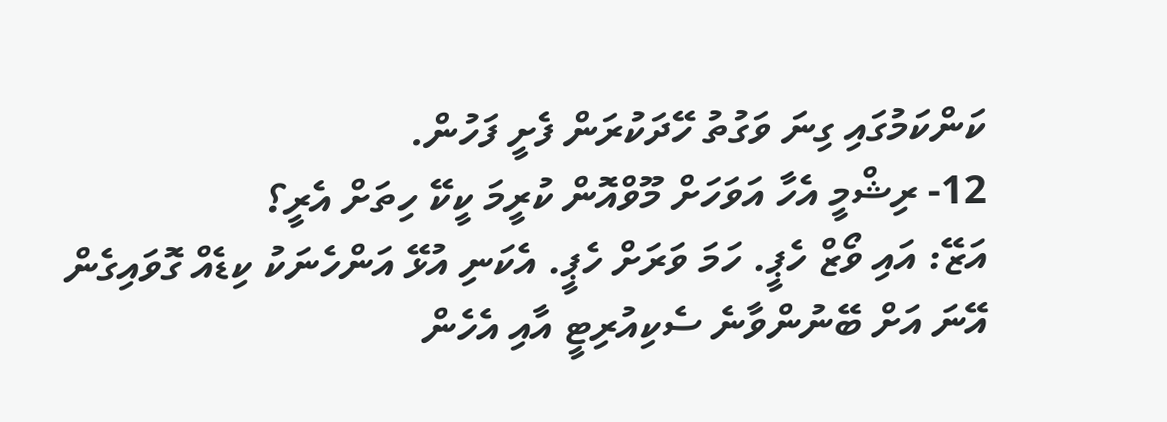ކަންކަމުގައި ގިނަ ވަގުތު ހޭދަކުރަން ފެށީ ފަހުން.
12- ރިޝްމީ އެހާ އަވަހަށް މޫވްއޮން ކުރީމަ ކީކޭ ހިތަށް އެރީ؟
އަޒޭ: އައި ވޯޒް ހެޕީ. ހަމަ ވަރަށް ހެޕީ. އެކަނި އުޅޭ އަންހެނަކު ކިޑެއް ގޮވައިގެން އޭނަ އަށް ބޭނުންވާނެ ސެކިއުރިޓީ އާއި އެހެން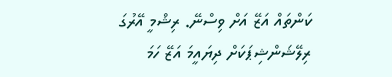ކަންތައް އަޒޭ އަށް ވިސްނޭ. ރިޝްމީ އޭރުގަ ރިލޭޝަންޝިޕަކަށް ދިޔައީމަ އަޒޭ ހަމަ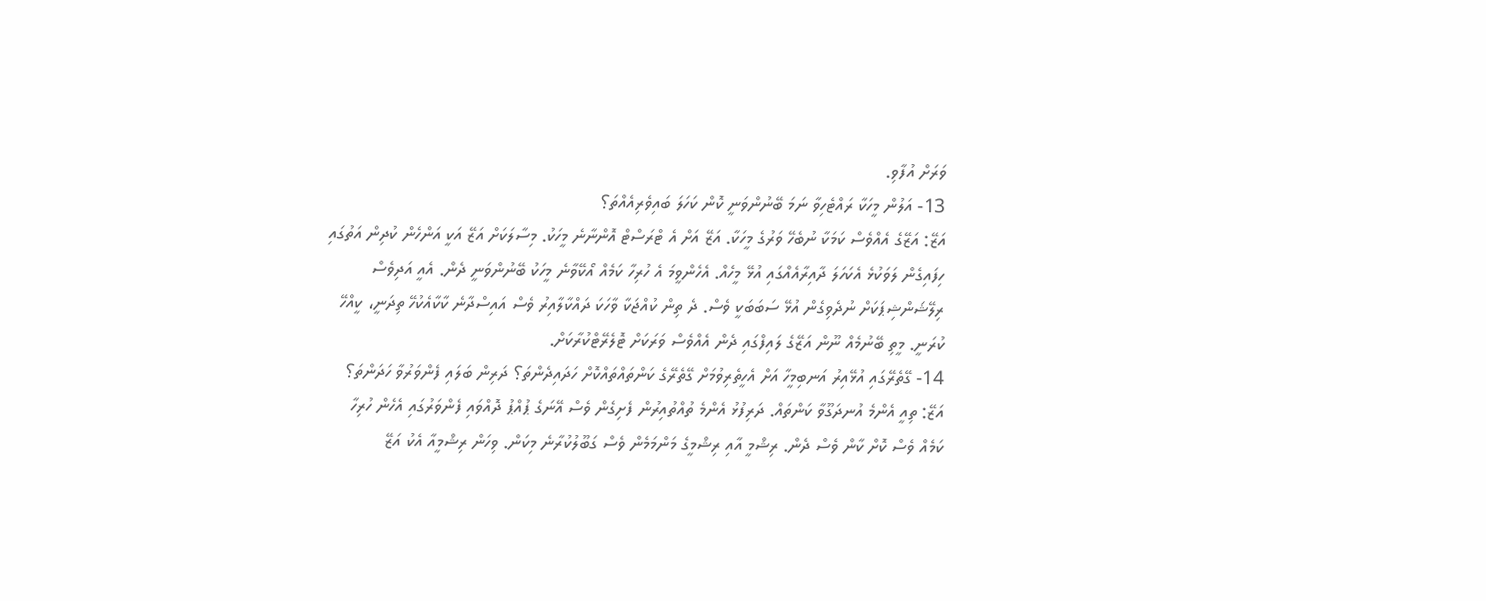ވަރަށް އުފާވި.
13- އަލުން މީހަކާ ރައްޓެހިވާ ނަމަ ބޭނުންވަނީ ކޮން ކަހަލަ ބައިވެރިއެއްތަ؟
އަޒޭ: އަޒޭގެ އެއްވެސް ކަމަކާ ނުބެހޭ ވަރުގެ މީހަކާ. އަޒޭ އަށް އެ ޓްރަސްޓް އޮންނާނެ މީހަކު. މިސާލަކަށް އަޒޭ އަކީ އަންހެން ކުދިން އަތުގައި ހިފައިގެން ލަވަކުޅެ އެކަހަލަ ދާއިރާއެއްގައި އުޅޭ މީހެއް. އެހެންވީމަ އެ ހުރިހާ ކަމެއް އޯކޭވާނެ މީހަކު ބޭނުންވަނީ ދެން. އެއީ އަދިވެސް ރިލޭޝަންޝިޕަކަށް ނުދެވިގެން އުޅޭ ސަބަބަކީ ވެސް. ދެ ތިން ކުއްޖަކާ ވާހަކަ ދައްކާލާއިރު ވެސް އައިސްދާނެ ކާކާއެކުހޭ ތިދަނީ، ކީއްހޭ ކުރަނީ. މީތި ބޭނުމެއް ނޫން އަޒޭގެ ލައިފްގައި ދެން އެއްވެސް ވަރަކަށް ޓޮލެރޭޓްކުރާކަށް.
14- ގޭތެރޭގައި އުޅޭއިރު އަނބިމީހާ އަށް އެހީތެރިވުމަށް ގޭތެރޭގެ ކަންތައްތައްކޮށް ހަދައިދެންތަ؟ ދަރިން ބަލައި ފެންވަރުވާ ހަދަންތަ؟
އަޒޭ: ތިއީ އެންމެ އުނދަގޫވާ ކަންތައް. ދަރިފުޅު އެންމެ ތުއްތުއިރުން ފެށިގެން ވެސް އޭނަގެ ޕުއްޕު ދޮއްވައި ފެންވަރުގައި އެހެން ހުރިހާ ކަމެއް ވެސް ކޮށް ކާން ވެސް ދެން. ރިޝްމީ އާއި ރިޝްމީގެ މަންމަމެން ވެސް ގަބޫލުކުރާނެ މިކަން. ވިހަން ރިޝްމީއާ އެކު އަޒޭ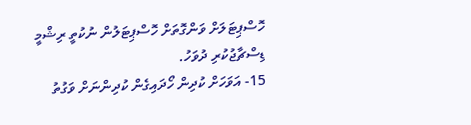ހޮސްޕިޓަލަށް ވަންގޮތަށް ހޮސްޕިޓަލުން ނުކުތީ ރިޝްމީ ޑިސްޗާޖުކުރި ދުވަހު.
15- އަވަހަށް ކުދިން ހޯދައިގެން ކުދިންނަށް ވަގުތު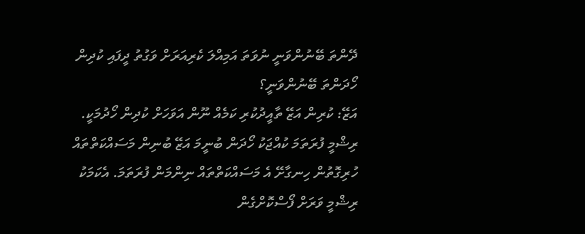ދޭންތަ ބޭނުންވަނީ ނުވަތަ އަމިއްލަ ކެރިއަރަށް ވަގުތު ދީފައި ކުދިން ހޯދަންތަ ބޭނުންވަނީ؟
އަޒޭ: ކުރިން އަޒޭ ތާއީދުކުރި ކަމެއް ނޫން އަވަހަށް ކުދިން ހޯދުމަކީ. ރިޝްމީ ފުރަތަމަ ކުއްޖަކު ހޯދަން ބުނީމަ އަޒޭ ބުނިން މަސައްކަތްތައް ހުރިގޮތުން ހިނގާށޭ އެ މަސައްކަތްތައް ނިންމަން ފުރަތަމަ. އެކަމަކު ރިޝްމީ ވަރަށް ފޯސްކޮށްގެން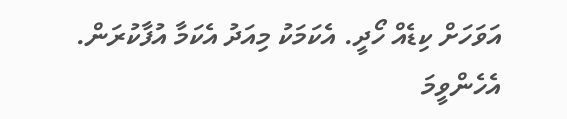އަވަހަށް ކިޑެއް ހޯދީ. އެކަމަކު މިއަދު އެކަމާ އުފާކުރަން. އެހެންވީމަ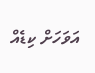އަވަހަށް ކިޑެއް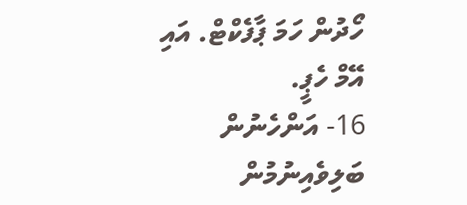ހޯދުން ހަމަ ޕާފެކްޓް. އައި އޭމް ހެޕީ.
16- އަންހެނުން ބަލިވެއިނުމުން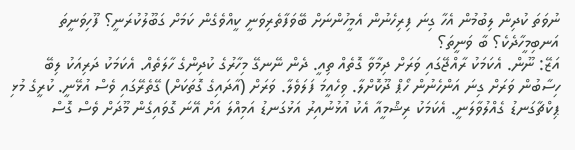ނުވަތަ ކުދިން ލިބުމުން އެހާ ގިނަ ފިރިހެނުން އެމީހުންނަށް ބޭވަފާތެރިވަނީ ކީއްވެގެން ކަމަށް ގަބޫލުކުރަނީ؟ ފޫހިވަނީތަ އަނބިމީހާދެކެ؟ ބާ ވަނީތަ؟
އަޒޭ: ނޫން. އެކަމަކު ރާއްޖޭގައި ވަރަށް ދިމާވާ ގޮތެއް ތިއީ. ދެން ނޭނގޭ މިހާރުގެ ކުދިންގެ ހާލަތެއް. އެކަމަކު ދަރިއަކު ލިބޭ ހިސާބުން ވަރަށް ގިނަ އަންހެނުން ހޯޕް ދޫކޮށްލާ. ވިހެއީމަ ފަލަވެލާ. ވަރަށް (އާދައިގެ ގޮތަކަށް) ގޭތެރޭގައި ވެސް އުޅޭނީ. ކުރީގެ މުޅި ޕިކްޗާގަނޑު ގެއްލުވާލަނީ. އެކަމަކު ރިޝްމީއާ އެކު އުޅުނުއިރު އަޅުގަނޑު އަމިއްލަ އަށް އޭނަ ގޮވައިގެން މޫދަށް ވެސް ގޮސް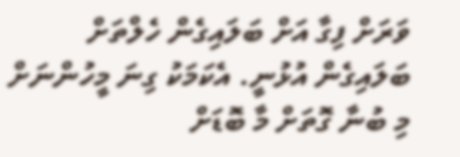ވަރަށް ފިގާ އަށް ބަލައިގެން ހެލްތަށް ބަލައިގެން އުޅުނީ. އެކަމަކު ގިނަ މީހުންނަށް މި ބުނާ ގޮތަށް މާ ބޮޑަށް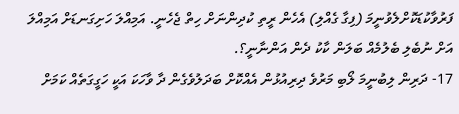ފަރުވާކުޑަކޮށްލެވުނީމަ (ފިގާ ގެއްލި) އެހެން ރީތި ކުދިންނަށް ހިތް ޖެހެނީ. އަމިއްލަ ހަށިގަނޑަށް އަމިއްލަ އަށް ނުބެލި ބެލުމެއް ބަލަން ކާކު ދެން އަންނާނީ؟.
17- ދަރިން ލިބުނީމަ ލޯބި މަރުވެ ދިރިއުޅުން އެއްކޮށް ބަދަލުވެގެން ދާ ވާހަކަ އަކީ ހަގީގަތެއް ކަމަށް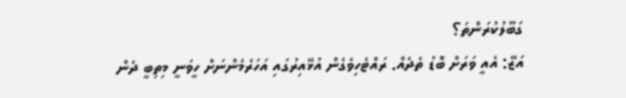ގަބޫލުކުރަންތަ؟
އަޒޭ: އެއީ ވަރަށް ބޮޑު ތެދެއް. ރައްޓެހިވެގެން އުޅޭއިރުގައި އަހަރެމެންނަށް ހީވަނީ މިތިބީ ދެން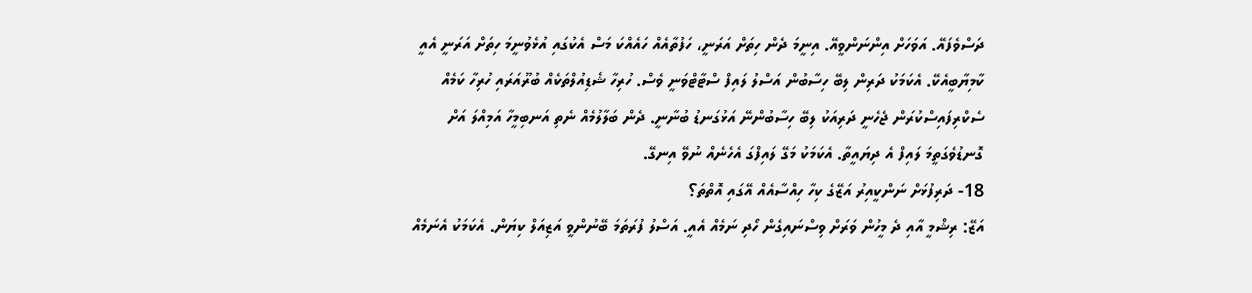ދަސްވެފައޭ. އަވަހަށް އިންނަންވީއޭ. އިނީމަ ދެން ހިތަށް އަރަނީ، ހަފުތާއެއް ހައެއްކަ މަސް އެކުގައި އުޅެވުނީމަ ހިތަށް އަރަނީ އެއީ ކާމިޔާބީއެކޭ. އެކަމަކު ދަރިން ލިބޭ ހިސާބުން އަސްލު ލައިފް ސްޓާޓްވަނީ ވެސް. ހުރިހާ ޝެޑިއުލްތަކެއް ބުރޫއަރައި ހުރިހާ ކަމެއް ސެކްރިފައިސްކުރަން ޖެހެނީ ދަރިއަކު ލިބޭ ހިސާބުންނޭ އަޅުގަނޑު ބުނާނީ. ދެން ބަލާލުމެއް ނެތި އަނބިމީހާ އަމިއްލަ އަށް ގޮނޑުވެގަތީމަ ލައިފް އެ ދިޔައީތާ. އެކަމަކު މަގޭ ލައިފްގަ އެހެނެއް ނުވޭ އިނގޭ.
18- ދަރިފުޅަށް ނަންކީއިރު އަޒޭގެ ކިހާ ހިއްސާއެއް އޭގައި އޮތްތަ؟
އަޒޭ: ރިޝްމީ އާއި ދެ މީހުން ވަރަށް ވިސްނައިގެން ހޯދި ނަމެއް އެއީ. އަސްލު ފުރަތަމަ ބޭނުންވީ އަޒިއަލް ކިޔަން. އެކަމަކު އެނަމެއް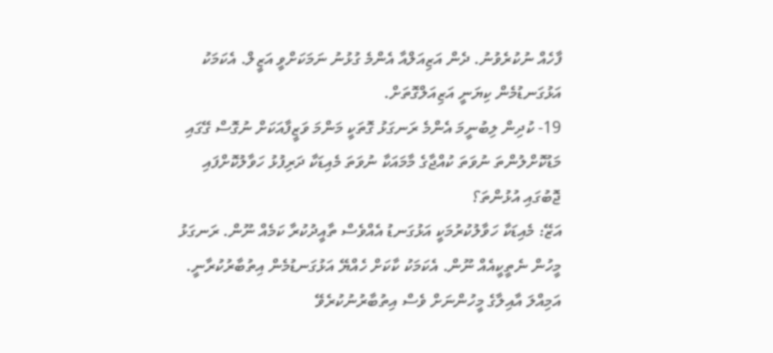ފާހެއް ނުކުރެވުނު. ދެން އަޒިއަލްއާ އެންމެ ގުޅުނު ނަމަކަށްވީ އަޒީލް. އެކަމަކު އަޅުގަނޑުމެން ކިޔަނީ އަޒިއަލްގޮތަށް.
19- ކުދިން ލިބުނީމަ އެންމެ ރަނގަޅު ގޮތަކީ މަންމަ ވަޒީފާއަކަށް ނުގޮސް ގޭގައި މަޑުކޮށްލުންތަ ނުވަތަ ކުއްޖާގެ މާމައަކާ ނުވަތަ މެއިޑަކާ ދަރިފުޅު ހަވާލުކޮށްފައި ޖޮބުގައި އުޅުންތަ؟
އަޒޭ: މެއިޑަކާ ހަވާލުކުރުމަކީ އަޅުގަނޑު އެއްވެސް ތާއީދުކުރާ ކަމެއް ނޫން. ރަނގަޅު މީހުން ނެތީކީއެއް ނޫން. އެކަމަކު ކާކަށް ހެއްޔޭ އަޅުގަނޑުމެން އިތުބާރުކުރާނީ. އަމިއްލަ އާއިލާގެ މީހުންނަށް ވެސް އިތުބާރުނުކުރެވޭ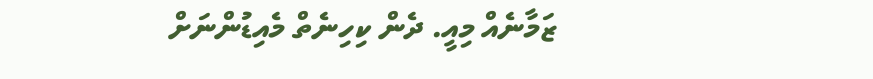ޒަމާނެއް މިއީ. ދެން ކިހިނެތް މެއިޑުންނަށް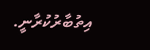އިތުބާރުކުރާނީ.